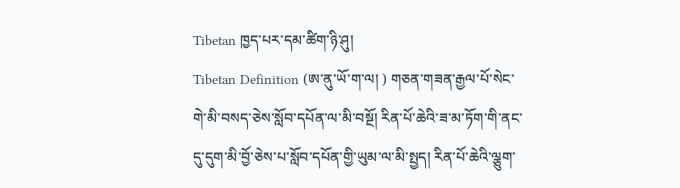Tibetan ཁྱད་པར་དམ་ཚིག་ཉི་ཤུ།
Tibetan Definition (ཨ་ནུ་ཡོ་ག་ལ། ) གཅན་གཟན་རྒྱལ་པོ་སེང་གེ་མི་བསད་ཅེས་སློབ་དཔོན་ལ་མི་བསྔོ། རིན་པོ་ཆེའི་ཟ་མ་ཏོག་གི་ནང་དུ་དུག་མི་བྱོ་ཅེས་པ་སློབ་དཔོན་གྱི་ཡུམ་ལ་མི་སྤྱད། རིན་པོ་ཆེའི་ལྕུག་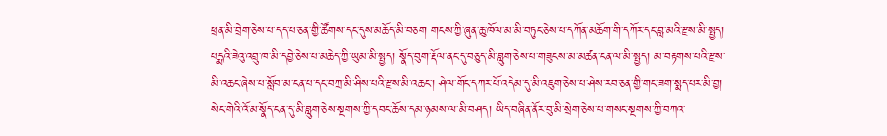ཕྲན་མི་བྲེག་ཅེས་པ་དད་པ་ཅན་གྱི་ཚོགས་དང་དུས་མཆོད་མི་བཅག གངས་ཀྱི་ཞུན་ཆུ་ཁོལ་མ་མི་བཏུང་ཅེས་པ་དཀོན་མཆོག་གི་དཀོར་དང་བླ་མའི་རྫས་མི་སྤྱད། པདྨའི་ཟེའུ་འབྲུ་ཁ་མི་དབྱེ་ཅེས་པ་མཆེད་ཀྱི་ཡུམ་མི་སྤྱད། སྣོད་བུག་རྡོལ་ནང་དུ་བཅུད་མི་བླུག་ཅེས་པ་གཟུངས་མ་མཚན་ངན་ལ་མི་སྤྱད། མ་བརྟགས་པའི་རྫས་མི་འཆང་ཞེས་པ་སློབ་མ་ངན་པ་དང་བཀྲ་མི་ཤིས་པའི་རྫས་མི་འཆང་། ཤེལ་གོང་དཀར་པོ་འདེམ་དུ་མི་འཇུག་ཅེས་པ་ཤེས་རབ་ཅན་གྱི་གང་ཟག་སྨད་པར་མི་བྱ། སེང་གེའི་འོ་མ་སྣོད་ངན་དུ་མི་བླུག་ཅེས་སྔགས་ཀྱི་དབང་ཆོས་དམ་ཉམས་ལ་མི་བཤད། ཡིད་བཞིན་ནོར་བུ་མི་སྲེག་ཅེས་པ་གསང་སྔགས་ཀྱི་བཀའ་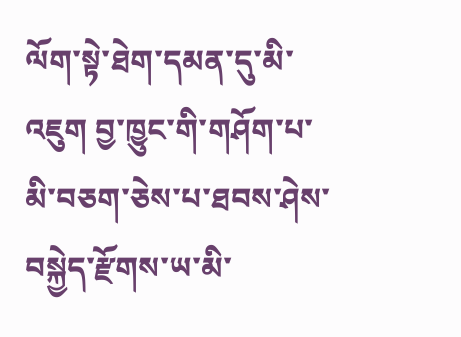ལོག་སྟེ་ཐེག་དམན་དུ་མི་འཇུག བྱ་ཁྱུང་གི་གཤོག་པ་མི་བཅག་ཅེས་པ་ཐབས་ཤེས་བསྐྱེད་རྫོགས་ཡ་མི་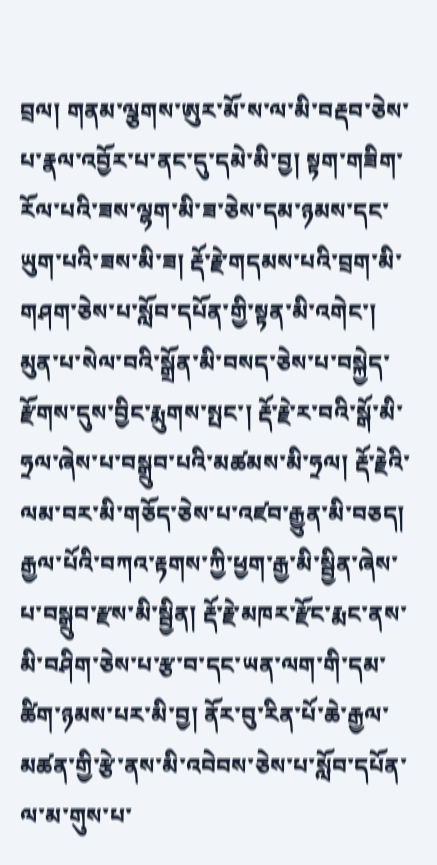བྲལ། གནམ་ལྕགས་ཨུར་མོ་ས་ལ་མི་བརྡབ་ཅེས་པ་རྣལ་འབྱོར་པ་ནང་དུ་དམེ་མི་བྱ། སྟག་གཟིག་རོལ་པའི་ཟས་ལྷག་མི་ཟ་ཅེས་དམ་ཉམས་དང་ཡུག་པའི་ཟས་མི་ཟ། རྡོ་རྗེ་གདམས་པའི་བྲག་མི་གཤག་ཅེས་པ་སློབ་དཔོན་གྱི་སྟན་མི་འགེང་། མུན་པ་སེལ་བའི་སྒྲོན་མི་བསད་ཅེས་པ་བསྐྱེད་རྫོགས་དུས་བྱིང་རྨུགས་སྤང་། རྡོ་རྗེ་ར་བའི་སྒོ་མི་ཧྲལ་ཞེས་པ་བསྒྲུབ་པའི་མཚམས་མི་ཧྲལ། རྡོ་རྗེའི་ལམ་བར་མི་གཅོད་ཅེས་པ་འཛབ་རྒྱུན་མི་བཅད། རྒྱལ་པོའི་བཀའ་རྟགས་ཀྱི་ཕྱག་རྒྱ་མི་སྦྱིན་ཞེས་པ་བསྒྲུབ་རྫས་མི་སྦྱིན། རྡོ་རྗེ་མཁར་རྫོང་རྨང་ནས་མི་བཤིག་ཅེས་པ་རྩ་བ་དང་ཡན་ལག་གི་དམ་ཚིག་ཉམས་པར་མི་བྱ། ནོར་བུ་རིན་པོ་ཆེ་རྒྱལ་མཚན་གྱི་རྩེ་ནས་མི་འབེབས་ཅེས་པ་སློབ་དཔོན་ལ་མ་གུས་པ་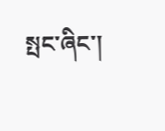སྤང་ཞིང་།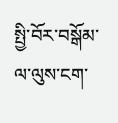སྤྱི་བོར་བསྒོམ་ལ་ལུས་ངག་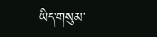ཡིད་གསུམ་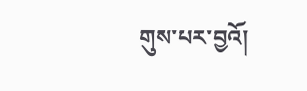གུས་པར་བྱའོ།